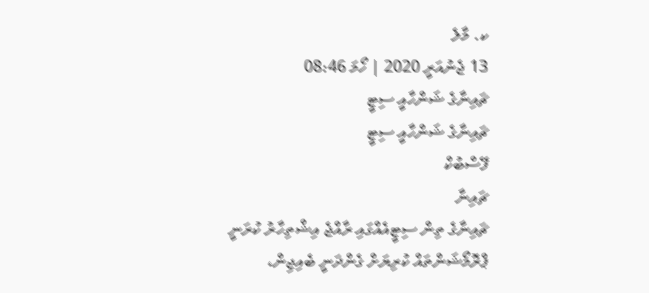ކ. މާލެ
13 ޖެނުއަރީ 2020 | ހޯމަ 08:46
ޗައިނާގެ ޝަންހާއީ ސިޓީ
ޗައިނާގެ ޝަންހާއީ ސިޓީ
ފޭސްބުކް
ޗައިނާ
ޗައިނާގެ ތިން ސިޓީއެއްގައި ރާއްޖެ އިޝްތިހާރު ކުރަނީ
ޕްރޮމޯޝަންތައް ކުރިޔަށް ގެންދަނީ ބެއިޖިން،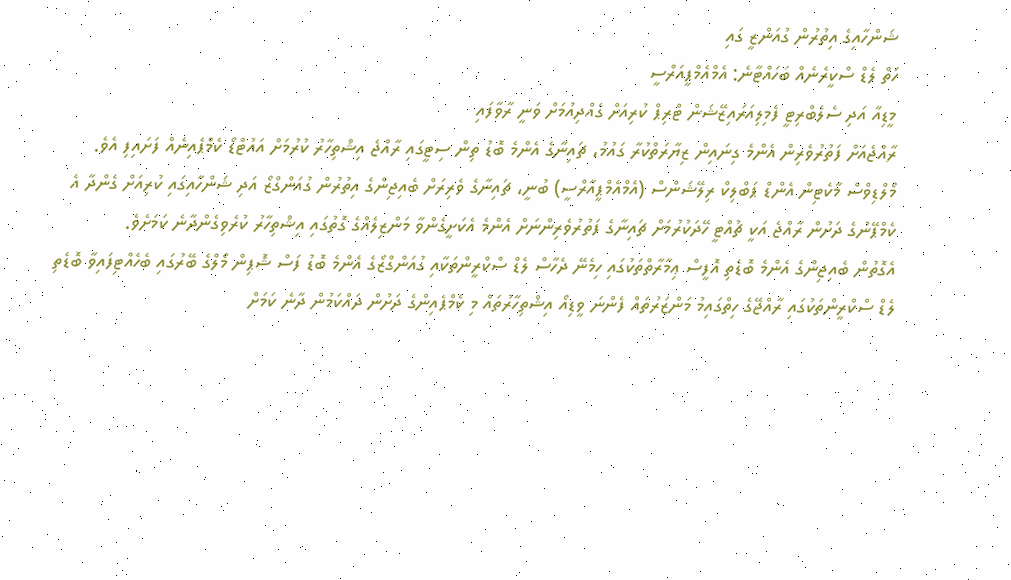ޝަންހާއިގެ އިތުރުން ގުއަންޒީ ގައި
ހަތް ލެޑް ސްކީރެނެއް ބަހައްޓާނެ: އެމްއެމްޕީއަރްސީ
މީޑިއާ އަދި ސެލެބްރިޓީ ފެމިލިއަރައިޒޭޝަން ޓްރިޕް ކުރިއަށް ގެއްދިއުމަށް ވަނީ ރާވާފައި
ރާއްޖެއަށް ފަތުރުވެރިން އެންމެ ގިނައިން ޒިޔާރަތްކުރާ ގައުމު، ޗައިނާގެ އެންމެ ބޮޑު ތިން ސިޓީގައި ރާއްޖެ އިޝްތިހާރު ކުރުމަށް އައުޓްޑޯ ކެމްޕެއިނެއް ފަށައިފި އެވެ.
މޯލްޑިވްސް މާކެޓިން އެންޑް ޕަބްލިކް ރިލޭޝަންސް (އެމްއެމްޕީއާރްސީ) ބުނީ، ޗައިނާގެ ވެރިރަށް ބެއިޖިންގެ އިތުރުން ގުއަންގްޒޯ އަދި ޝަންހާއިގައި ކުރިއަށް ގެންދާ އެ ކެމްޕޭނުގެ ދަށުން ރާއްޖެ އަކީ ޗުއްޓީ ހޭދަކުރުމަށް ޗައިނާގެ ފަތުރުވެރިންނަށް އެންމެ އެކަށީގެންވާ މަންޒިލެއްގެ ގޮތުގައި އިޝްތިހާރު ކުރެވިގެންދާނެ ކަމަށެވެ.
އެގޮތުން ބެއިޖިންގެ އެންމެ ބޮޑެތި އޮފީސް ޢިމާރާތްތަކުގައި ހިމެނޭ ދެހާސް ލެޑް ސްކްރީންތަކާއި ގުއަންގްޒޯގެ އެންމެ ބޮޑު ފަސް ޝޮޕިން މޯލްގެ ބޭރުގައި ބެހެއްޓިފައިވާ ބޮޑެތި ލެޑް ސްކްރީންތަކުގައި ރާއްޖޭގެ ހިތްގައިމު މަންޒަރުތައް ފެންނަ ވީޑިއޯ އިޝްތިހާރުތައް މި ކެމްޕެއިންގެ ދަށުން ދައްކަމުން ދާނެ ކަމަށް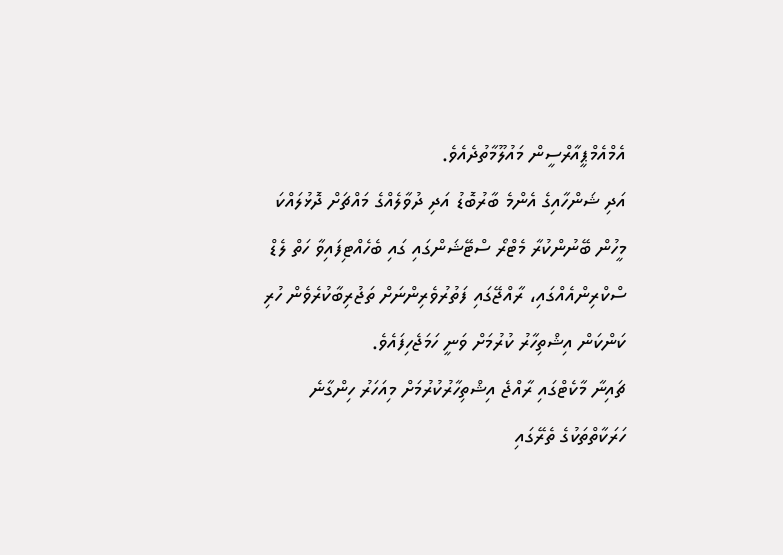އެމްއެމްޕީއާރްސީން މައުލޫމާތުދެއެވެ.
އަދި ޝަންހާއިގެ އެންމެ ބާރުބޮޑު އަދި ދުވާލެއްގެ މައްޗަށް ދޮޅުލައްކަ މީހުން ބޭނުންކުރާ މެޓްރޯ ސްޓޭޝަންގައި ގައި ބެހެއްޓިފައިވާ ހަތް ލެޑް ސްކްރިންއެއްގައި، ރާއްޖޭގައި ފަތުރުވެރިންނަށް ތަޖުރިބާކުރެވެން ހުރި ކަންކަން އިޝްތިހާރު ކުރުމަށް ވަނީ ހަމަޖެހިފައެވެ.
ޗައިނާ މާކެޓްގައި ރާއްޖެ އިޝްތިހާރުކުރުމަށް މިއަހަރު ހިންގާނެ ހަރަކާތްތަކުގެ ތެރޭގައި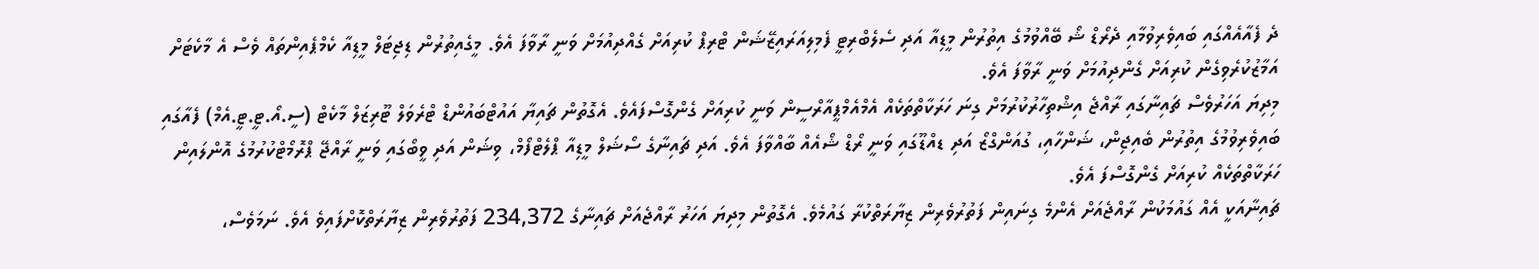ދެ ފެއާއެއްގައި ބައިވެރިވުމާއި ދެރޯޑް ޝޯ ބޭއްވުމުގެ އިތުރުން މީޑިއާ އަދި ސެލެބްރިޓީ ފެމިލިއަރައިޒޭޝަން ޓްރިޕް ކުރިއަށް ގެއްދިއުމަށް ވަނީ ރާވާފަ އެވެ. މީގެއިތުރުން ޑިޖިޓަލް މީޑިއާ ކެމްޕެއިންތައް ވެސް އެ މާކެޓަށް އަމާޒުކުރެވިގެން ކުރިއަށް ގެންދިއުމަށް ވަނީ ރާވާފަ އެވެ.
މިދިޔަ އަހަރުވެސް ޗައިނާގައި ރާއްޖެ އިޝްތިހާރުކުރުމަށް ގިނަ ހަރަކާތްތަކެއް އެމްއެމްޕީއާރްސީން ވަނީ ކުރިއަށް ގެންގޮސްފައެވެ. އެގޮތުން ޗައިޔާ އައުޓްބައުންޑް ޓްރެވަލް ޓޫރިޒަލް މާކެޓް (ސީ.އޯ.ޓީ.ޓީ.އެމް) ފެއާގައި ބައިވެރިވުމުގެ އިތުރުން ބެއިޖިން، ޝަންހާއި، ގުއަންގްޒޯ އަދި ޑއްޑޫގައި ވަނީ ރޯޑް ޝޯއެއް ބާއްވާފަ އެވެ. އަދި ޗައިނާގެ ސޯޝަލް މީޑިއާ ޕްލެޓްފޯމް، ވިޝަން އަދި ވީބޯގައި ވަނީ ރާއްޖޭ ޕްރޮމޯޓްކުރުމުގެ އޮންލައިން ހަރަކާތްތަކެއް ކުރިއަށް ގެންގޮސްފަ އެވެ.
ޗައިނާއަކީ އެއް ގައުމަކުން ރާއްޖެއަށް އެންމެ ގިނައިން ފަތުރުވެރިން ޒިޔާރަތްކުރާ ގައުމެވެ. އެގޮތުން މިދިޔަ އަހަރު ރާއްޖެއަށް ޗައިނާގެ 234,372 ފަތުރުވެރިން ޒިޔާރަތްކޮށްފައިވެ އެވެ. ނަމަވެސް،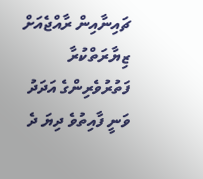ޗައިނާއިން ރާއްޖެއަށް ޒިޔާރަތްކުރާ ފަތުރުވެރިންގެ އަދަދު ވަނީ ފާއިތުވެ ދިޔަ ދެ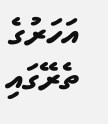އަހަރުގެ ތެރޭގައި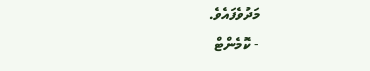މަދުވެފައެވެ.
- ކޮމެންޓް